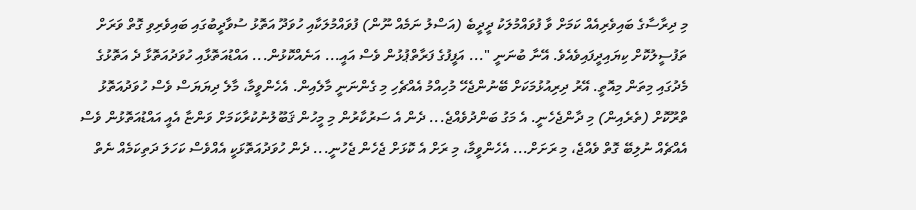މި ދިރާސާގެ ބައިވެރިއެއް ކަމަށް ވާ ފުވައްމުލަކު ދީދީބެ (އަސްލު ނަމެއް ނޫން) ފުވައްމުލަކާއި ހުވަދޫ އަތޮޅު ސުވާދީބުގައި ބައިވެރިވި ގޮތް ވަރަށް ތަފުސީލުކޮށް ކިޔައިދީފައިވެއެވެ. އޭނާ ބުނަނީ "... އަފީފުގެ ފަރާތްޕުޅުން ވެސް އައީ... އަނެއްކޮޅުން... އައްޑުއަތޮޅާއި ހުވަދުއަތޮޅާ ދެ އަތޮޅުގެ މެދުގައި މިތަން މިއޮތީ. އޭރު ދިރިއުޅުމަކަށް ބޭނުންޖެހޭ މުހިއްމު އެއްޗެހި މި ގެންނަނީ މާލެއިން. އެހެންވީމާ، މާލެ ދިޔަޔަސް ވެސް ހުވަދުއަތޮޅު ތްރޫކޮށް (ތެރެއިން) މި ދާންޖެހެނީ. އެ މަގު ބަންދުވެއްޖެ... ދެން އެ ސަރުކާރުން މި މީހުން ޤަބޫލުނުކުރާކަމަށް ވަންޏާ އެއީ އައްޑުއަތޮޅުން ވެސް އެއްޗެއް ނުލިބޭ ގޮތް ވެއްޖެ، މި ރަށަށް... އެހެންވީމާ، މި ރަށް އެ ކޮޅަށް ޖެހެން ޖެހުނީ... ދެން ހުވަދުއަތޮޅަކީ އެއްވެސް ކަހަލަ ދަތިކަމެއް ނެތް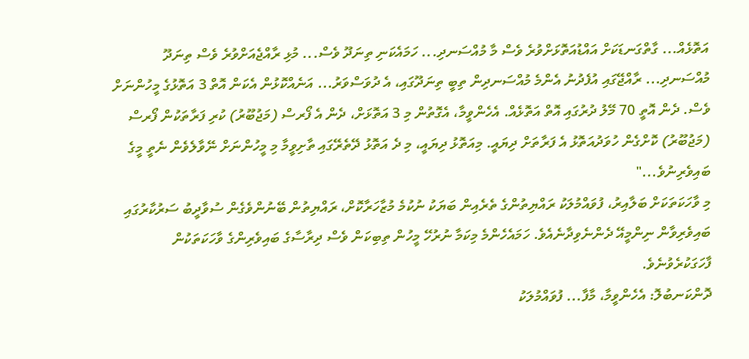އަތޮޅެއް... ގާތްގަނޑަކަށް އައްޑުއަތޮޅަށްވުރެ ވެސް މާ މުއްސަނދި... ހަމައެކަނި ތިނަދޫ ވެސް... މުޅި ރާއްޖެއަށްވުރެ ވެސް ތިނަދޫ މުއްސަނދި... ރާއްޖޭގައި އުފެދުނު އެންމެ މުއްސަނދިން ތިބީ ތިނަދޫގައި، އެ ދުވަސްވަރު... އަނެއްކޮޅުން އެކަން އޮތް 3 އަތޮޅުގެ މީހުންނަށް ވެސް. ދެން އޮތީ 70 މޭލު ދުރުގައި އޮތް އަތޮޅެއް. އެހެންވީމާ، އެގޮތުން މި 3 އަތޮޅަށް، ދެން އެ ފޯރސް (މަޖުބޫރު) ކުރި ފަރާތަކުން ފޯރސް (މަޖުބޫރު) ކޮށްގެން ހުވަދުއަތޮޅު އެ ފަރާތަށް ދިޔައީ. މިއަތޮޅު ދިޔައީ، މި ދެ އަތޮޅު ދޭތެރޭގައި ތާށިވީމާ މި މީހުންނަށް ނޭވާލެވެން ނެތީ މީގެ ބައިވެރިނުވެ..."
މި ވާހަކަތަކަށް ބަލާއިރު، ފުވައްމުލަކު ރައްޔިތުންގެ ތެރެއިން ބަޔަކު ނުކުމެ މުޒާހަރާކޮށް، ރައްޔިތުން ބޭނުންވެގެން ސުވާދީބު ސަރުކާރުގައި ބައިވެރިވާން ނިންމީއޭ ދެންނެވިދާނެއެވެ. ހަމައެހެންމެ މިކަމާ ނުރުހޭ މީހުން ތިބިކަން ވެސް ދިރާސާގެ ބައިވެރިންގެ ވާހަކަތަކުން ފާހަގަކުރެވުނެވެ.
ދޮންކަނބުލޮ: އެހެންވީމާ، މާފާ... ފުވައްމުލަކު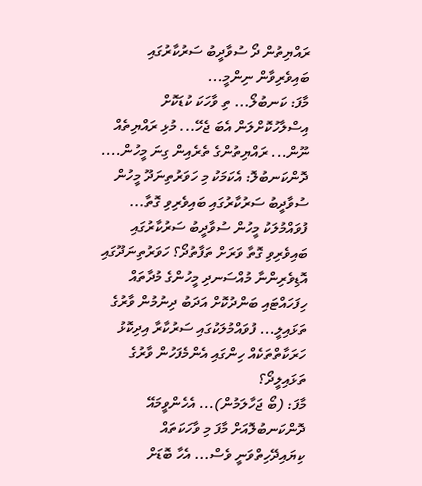ރައްޔިތުން ދޯ ސުވާދީބު ސަރުކާރުގައި ބައިވެރިވާން ނިންމީ...
މާފަ: ކަނބުލޯ... ތި ވާހަކަ ކުޑަކޮށް އިސްލާހުކޮށްލަން އެބަ ޖެހޭ... މުޅި ރައްޔިތެއް ނޫން... ރައްޔިތުންގެ ތެރެއިން ގިނަ މީހުން....
ދޮންކަނބުލޮ: އެކަމަކު މި ހަވަރުތިނަދޫ މީހުން ސުވާދީބު ސަރުކާރުގައި ބައިވެރިވި ގޮތާ... ފުވައްމުލަކު މީހުން ސުވާދީބު ސަރުކާރުގައި ބައިވެރިވި ގޮތާ ވަރަށް ތަފާތުދޯ؟ ހަވަރުތިނަދޫގައި އޮޑިވެރިންނާ މުއްސަނދި މީހުންގެ މުދާތައް ހިފަހައްޓައި ބަންދުކޮށް އަދަބު ދިނުމުން ވާރުގެ ތަޅައިލީ... ފުވައްމުލަކުގައި ސަރުކާރާ އިދިކޮޅު ހަރަކާތްތަކެއް ހިންގައި އެންމެފަހުން ވާރުގެ ތަޅައިލީދޯ؟
މާފަ: (ބޯ ޖަހާލަމުން)... އެހެންވީމައޭ ދޮންކަނބުލޮއަށް މާފަ މި ވާހަކަތައް ކިޔައިދޭހިތްވަނީ ވެސް... އެހާ ބޮޑަށް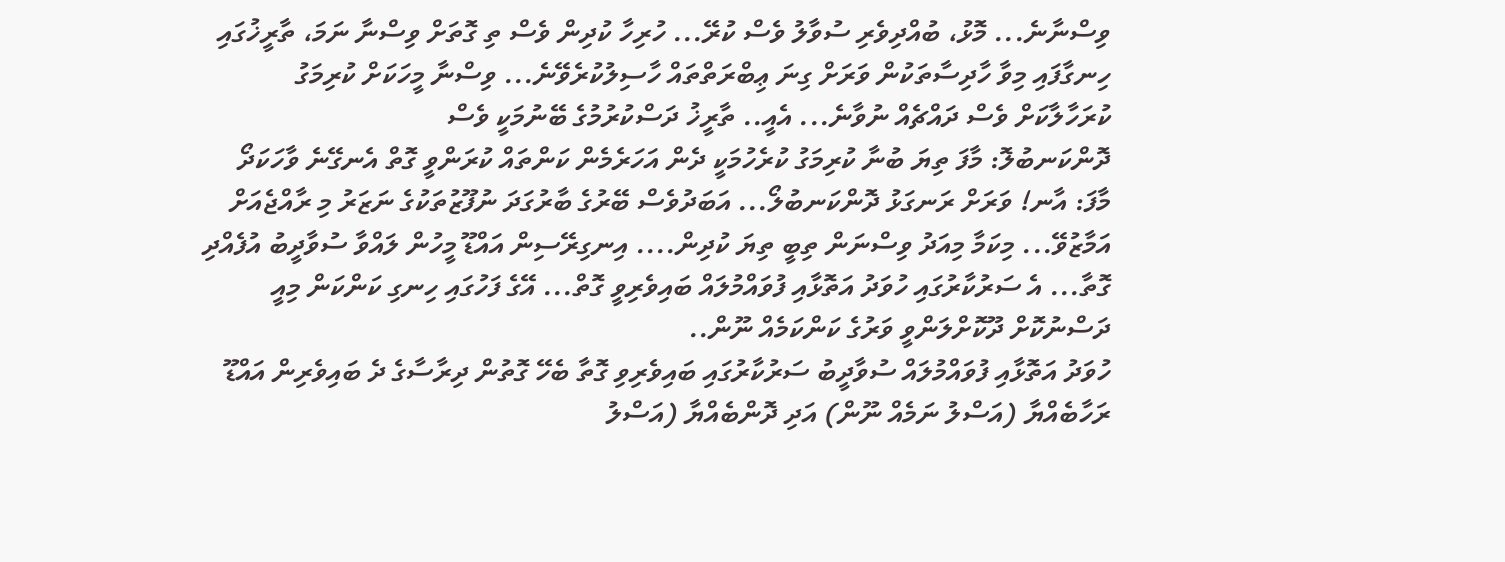ވިސްނާނެ... މޮޅު، ބުއްދިވެރި ސުވާލު ވެސް ކުރޭ... ހުރިހާ ކުދިން ވެސް ތި ގޮތަށް ވިސްނާ ނަމަ، ތާރީޚުގައި ހިނގާފައި މިވާ ހާދިސާތަކުން ވަރަށް ގިނަ ޢިބްރަތްތައް ހާސިލުކުރެވޭނެ... ވިސްނާ މީހަކަށް ކުރިމަގު ކުރަހާލާކަށް ވެސް ދައްޗެއް ނުވާނެ... އެއީ.. ތާރީޚު ދަސްކުރުމުގެ ބޭނުމަކީ ވެސް
ދޮންކަނބުލޮ: މާފަ ތިޔަ ބުނާ ކުރިމަގު ކުރެހުމަކީ ދެން އަހަރެމެން ކަންތައް ކުރަންވީ ގޮތް އެނގޭނެ ވާހަކަދޯ
މާފަ: އާނ! ވަރަށް ރަނގަޅު ދޮންކަނބުލޯ... އަބަދުވެސް ބޭރުގެ ބާރުގަދަ ނުފޫޒުތަކުގެ ނަޒަރު މި ރާއްޖެއަށް އަމާޒުވޭ... މިކަމާ މިއަދު ވިސްނަން ތިބީ ތިޔަ ކުދިން.... އިނގިރޭސިން އައްޑޫ މީހުން ލައްވާ ސުވާދީބު އުފެއްދި ގޮތާ... އެ ސަރުކާރުގައި ހުވަދު އަތޮޅާއި ފުވައްމުލައް ބައިވެރިވީ ގޮތް... އޭގެ ފަހުގައި ހިނގި ކަންކަން މިއީ ދަސްނުކޮށް ދޫކޮށްލަންވީ ވަރުގެ ކަންކަމެއް ނޫން..
ހުވަދު އަތޮޅާއި ފުވައްމުލައް ސުވާދީބު ސަރުކާރުގައި ބައިވެރިވި ގޮތާ ބެހޭ ގޮތުން ދިރާސާގެ ދެ ބައިވެރިން އައްޑޫ ރަހާބެއްޔާ (އަސްލު ނަމެއް ނޫން) އަދި ދޮންބެއްޔާ (އަސްލު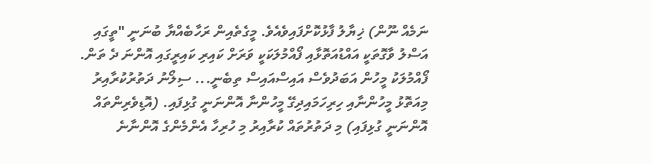ނަމެއް ނޫން) ޚިޔާލު ފާޅުކޮށްފައިވެއެވެ. މީގެތެއިން ރަހާބެއްޔާ ބުނަނީ "ތީގައި އަސްލު ވާގޮތަކީ އައްޑުއަތޮޅާއި ފޯއްމުލަކަކީ ވަރަށް ކައިރި ކައިރީގައި އޮންނަ ދެ ތަން. ފޯއްމުލަކު މީހުން އަބަދުވެސް އައިސްއައިސް ތިބެނީ... ސިލޯނު ދަތުރުކުރާއިރު މިއަތޮޅު މީހުންނާއި ހިރިހަމައިދިގޭ މީހުންނާ އޮންނަނީ ގުޅިފައި. (އޮޑިވެރިންތައް އޮންނަނީ ގުޅިފައި) މި ދަތުރުތައް ކުރާއިރު މި ހުރިހާ އެންމެންގެ އޮންނާނެ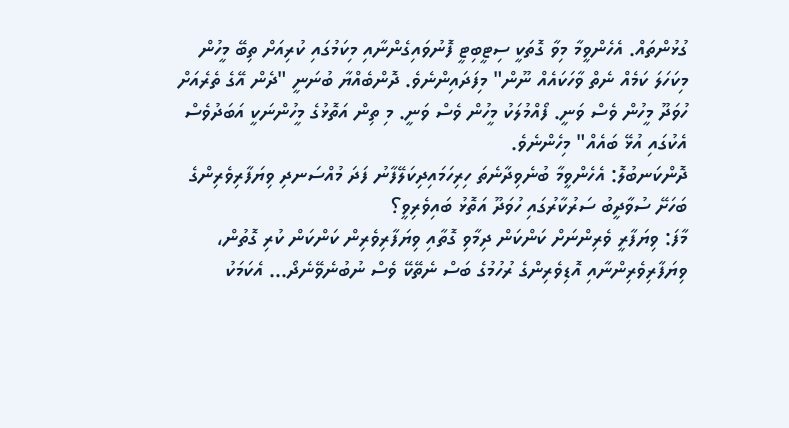ގުޅުންތައް. އެހެންވީމާ މިވާ ގޮތަކީ ސިޓީބިޓީ ފޮނުވައިގެންނާއި މިކަމުގައި ކުރިއަށް ތިބޭ މީހުން މިކަހަލަ ކަމެއް ނެތް ވާހަކައެއް ނޫން" މިފަދައިންނެވެ. ދޮންބެއްޔާ ބުނަނީ "ދެން އޭގެ ތެރެއަށް ހުވަދޫ މީހުން ވެސް ވަނީ. ފޯއްމުލަކު މީހުން ވެސް ވަނީ. މި ތިން އަތޮޅުގެ މީހުންނަކީ އަބަދުވެސް އެކުގައި އުޅޭ ބައެއް" މިހެންނެވެ.
ދޮންކަނބުލޮ: އެހެންވީމާ ބުނެވިދާނެތަ ހިރިހަމައިދިކަލޭފާނު ފަދަ މުއްސަނދި ވިޔަފާރިވެރިންގެ ބަހަށޭ ސުވާދީބު ސަރުކާރުގައި ހުވަދޫ އަތޮޅު ބައިވެރިވީ؟
މާފަ: ވިޔަފާރީ ވެރިންނަށް ކަންކަން ދިމާވި ގޮތާއި ވިޔަފާރިވެރިން ކަންކަން ކުރި ގޮތުން، ވިޔަފާރިވެރިންނާއި އޮޑިވެރިންގެ ރުހުމުގެ ބަސް ނެތޭކޭ ވެސް ނުބުނެވޭނެދޯ... އެކަމަކު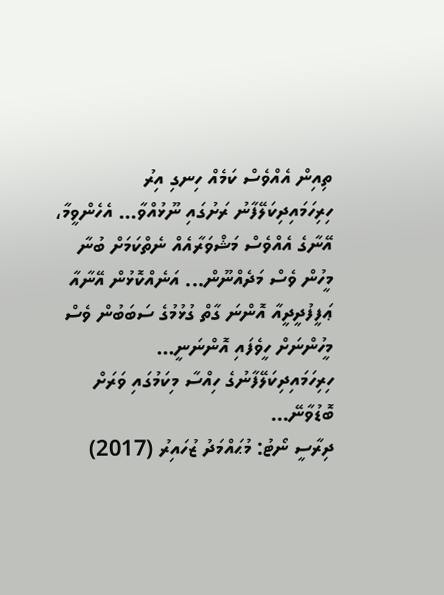ތިއިން އެއްވެސް ކަމެއް ހިނގި އިރު ހިރިހަމައިދިކަލޭފާނު ރަށުގައި ނޫޅުއްވާ... އެހެންވީމާ، އޭނާގެ އެއްވެސް މަޝްވަރާއެއް ނެތްކަމަށް ބުނާ މީހުން ވެސް މަދެއްނޫން... އަނެއްކޮޅުން އޭނާއާ ޢަފީފުދީދީއާ އޮންނަ ގާތް ގުޅުމުގެ ސަބަބުން ވެސް މީހުންނަށް ހީވެފައި އޮންނަނީ... ހިރިހަމައިދިކަލޭފާނުގެ ހިއްސާ މިކަމުގައި ވަރަށް ބޮޑުވާނޭ...
ދިރާސީ ނޯޓު: މުޙައްމަދު ޒުހައިރު (2017)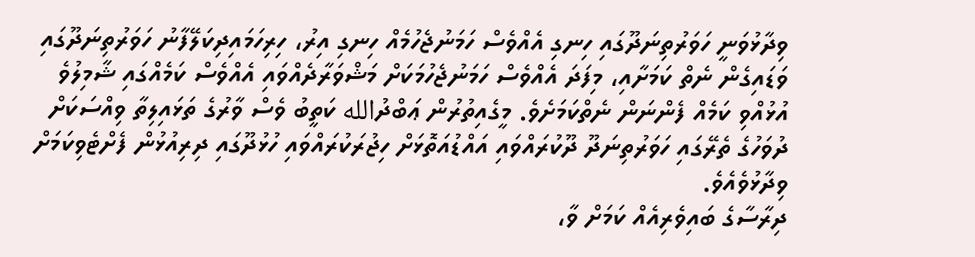ވިދާޅުވަނީ ހަވަރުތިނަދޫގައި ހިނގި އެއްވެސް ހަމަނުޖެހުމެއް ހިނގި އިރު، ހިރިހަމައިދިކަލޭފާނު ހަވަރުތިނަދޫގައި ވަޑައިގެން ނެތް ކަމަށާއި، މިފަދަ އެއްވެސް ހަމަނުޖެހުމަކަށް މަޝްވަރާދެއްވައި އެއްވެސް ކަމެއްގައި ޝާމިލުވެ އުޅުއްވި ކަމެއް ފެންނަން ނެތްކަމަށެވެ. މީގެއިތުރުން ޢަބްދުالله ކަތީބު ވެސް ވާރުގެ ތަޅައިލިތާ ވިއްސަކަށް ދުވަހުގެ ތެރޭގައި ހަވަރުތިނަދޫ ދޫކުރައްވައި އައްޑުއަތޮޅަށް ހިޖުރަކުރައްވައި ހުޅުދޫގައި ދިރިއުޅުން ފެށްޓެވިކަމަށް ވިދާޅުވެއެވެ.
ދިރާސާގެ ބައިވެރިއެއް ކަމަށް ވާ،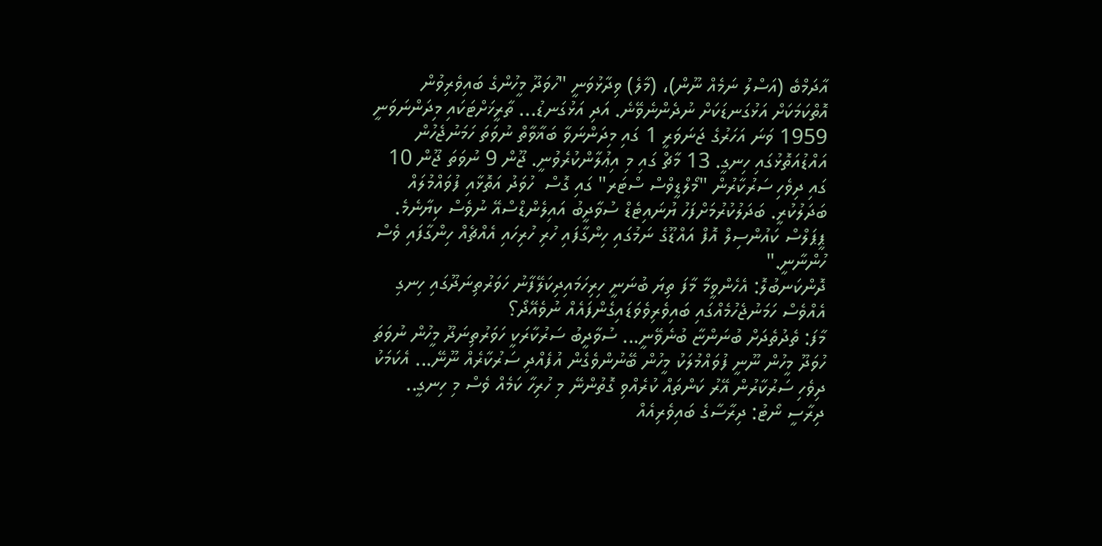އާދަމްބެ (އަސްލު ނަމެއް ނޫން)، (މާލެ) ވިދާޅުވަނީ "ހުވަދޫ މީހުންގެ ބައިވެރިވުން އޮތްކަމަކަށް އަޅުގަނޑަކަށް ނުދެންނެވޭނެ. އަދި އަޅުގަނޑު... ތާރީޚަށްޓަކައި މިދަންނަވަނީ 1959 ވަނަ އަހަރުގެ ޖަނަވަރީ 1 ގައި މިދަންނަވާ ބަޣާވާތް ނުވަތަ ހަމަނުޖެހުން އައްޑުއަތޮޅުގައި ހިނގީ. 13 މާޗް ގައި މި އިޢުލާންކުރެވުނީ. ޖޫން 9 ނުވަތަ ޖޫން 10 ގައި ދިވެހި ސަރުކާރުން "މޯލްޑީވްސް ސްޓަރ" ގައި ގޮސް  ހުވަދު އަތޮޅާއި ފުވައްމުލައް ބަދަލުކުރީ. ބަދަލުކުރުމަށްފަހު ޔުނައިޓެޑް ސުވާދީބު އައިލެންޑްސްއޭ ނުވެސް ކިޔާނެމެ. ޕީޕަލްސް ކައުންސިލް އޮފް އައްޑޫގެ ނަމުގައި ހިންގާފައި ހުރި ހުރިހައި އެއްޗެއް ހިންގާފައި ވެސް ހުންނާނީ."
ދޮންކަނބުލޮ: އެހެންވީމާ މާފަ ތިޔަ ބުނަނީ ހިރިހަމައިދިކަލޭފާނު ހަވަރުތިނަދޫގައި ހިނގި އެއްވެސް ހަމަނުޖެހުމެއްގައި ބައިވެރިވެވަޑައިގެންފައެއް ނުވެއޭދޯ؟
މާފަ: ތެދުތެދަށް ބުނަންޏާ ބުނެވޭނީ... ސުވާދީބު ސަރުކާރަކީ ހަވަރުތިނަދޫ މީހުން ނުވަތަ ހުވަދޫ މީހުން ނޫނީ ފުވައްމުލަކު މީހުން ބޭނުންވެގެން އުފެއްދި ސަރުކާރެއް ނޫނޭ... އެކަމަކު ދިވެހި ސަރުކާރުން އޭރު ކަންތައް ކުރެއްވި ގޮތުންނޭ މި ހުރިހާ ކަމެއް ވެސް މި ހިނގީ..
ދިރާސީ ނޯޓު: ދިރާސާގެ ބައިވެރިއެއް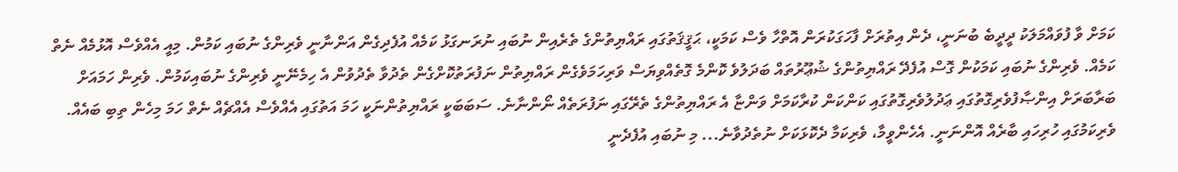ކަމަށް ވާ ފުވައްމަލަކު ދީދީބެ ބުނަނީ، ދެން އިތުރަށް ފާހަގަކުރަން އޮތްހާ ވެސް ކަމަކީ، ޙަޤީޤަތުގައި ރައްޔިތުންގެ ތެރެއިން ނުބައި ނުރަނގަޅު ކަމެއް އުފެދިގެން އަންނާނީ ވެރިންގެ ނުބައި ކަމުން. މިއީ އެއްވެސް އޮޅުމެއް ނެތް ކަމެއް. ވެރިންގެ ނުބައި ކަމަކުން ގޮސް އުފެދޭ ރައްޔިތުންގެ ޝުޢޫރުތައް ބަދަލުވެ ކޮންމެ ގޮތެއްވިޔަސް ވަރިހަމަވެގެން ރައްޔިތުން ނަފުރަތުކޮށްގެން ތެދުވާ ތެދުވުން އެ ހިމެނޭނީ ވެރިންގެ ނުބައިކަމުން. ވެރިން ހަމައަށް ބަރާބަރަށް އިންޞާފުވެރިގޮތުގައި ޢަދުލުވެރިގޮތުގައި ކަންކަން ކުރާކަމަށް ވަންޏާ އެ ރައްޔިތުންގެ ތެރޭގައި ނަފުރަތެއް ނޯންނާނެ. ސަބަބަކީ ރައްޔިތުންނަކީ ހަމަ އަތުގައި އެއްވެސް އެއްޗެއް ނެތް ހަމަ މިހެން ތިބި ބައެއް. ވެރިކަމުގައި ހުރިހައި ބާރެއް އޮންނަނީ. އެހެންވީމާ، ވެރިކަމާ ދެކޮޅަކަށް ނުތެދުވާނެ... މި ނުބައި އުފެދެނީ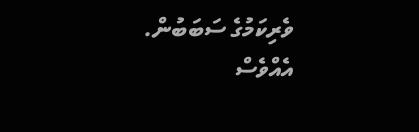ވެރިކަމުގެ ސަބަބުން. އެއްވެސް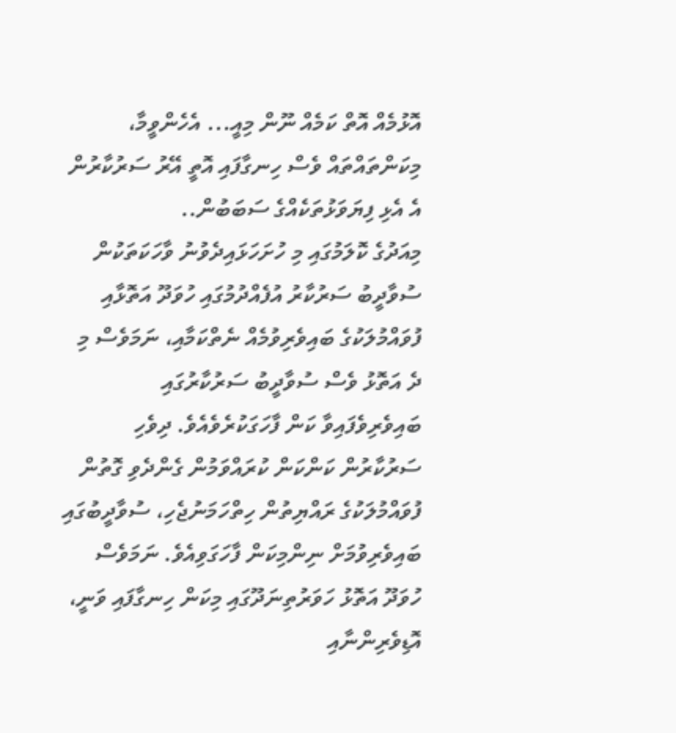އޮޅުމެއް އޮތް ކަމެއް ނޫން މިއީ... އެހެންވީމާ، މިކަންތައްތައް ވެސް ހިނގާފައި އޮތީ އޭރު ސަރުކާރުން އެ އެޅި ފިޔަވަޅުތަކެއްގެ ސަބަބުން..
މިއަދުގެ ކޮލަމުގައި މި ހުށަހަޅައިދެވުނު ވާހަކަތަކުން ސުވާދީބު ސަރުކާރު އުފެއްދުމުގައި ހުވަދޫ އަތޮޅާއި ފުވައްމުލަކުގެ ބައިވެރިވުމެއް ނެތްކަމާއި، ނަމަވެސް މި ދެ އަތޮޅު ވެސް ސުވާދީބު ސަރުކާރުގައި ބައިވެރިވެފައިވާ ކަން ފާހަގަކުރެވެއެވެ. ދިވެހި ސަރުކާރުން ކަންކަން ކުރައްވަމުން ގެންދެވި ގޮތުން ފުވައްމުލަކުގެ ރައްޔިތުން ހިތްހަމަނުޖެހި، ސުވާދީބުގައި ބައިވެރިވުމަށް ނިންމިކަން ފާހަގަވިއެވެ. ނަމަވެސް ހުވަދޫ އަތޮޅު ހަވަރުތިނަދޫގައި މިކަން ހިނގާފައި ވަނީ، އޮޑިވެރިންނާއި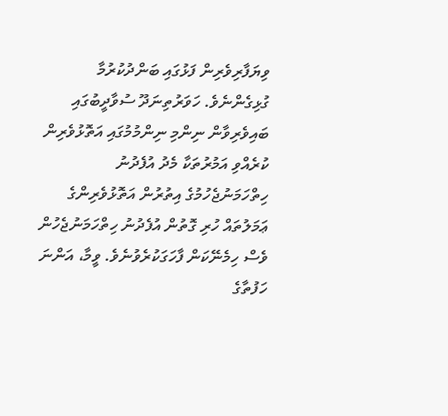ވިޔަފާރިވެރިން ފަޅުގައި ބަންދުކުރުމާ ގުޅިގެންނެވެ. ހަވަރުތިނަދޫ ސުވާދީބުގައި ބައިވެރިވާން ނިންމި ނިންމުމުގައި އަތޮޅުވެރިން ކުރެއްވި އަމުރުތަކާ މެދު އުފެދުނު ހިތްހަމަނުޖެހުމުގެ އިތުރުން އަތޮޅުވެރިންގެ ޢަމަލުތައް ހުރި ގޮތުން އުފެދުނު ހިތްހަމަނުޖެހުން ވެސް ހިމެނޭކަން ފާހަގަކުރެވުނެވެ. ވީމާ، އަންނަ ހަފުތާގެ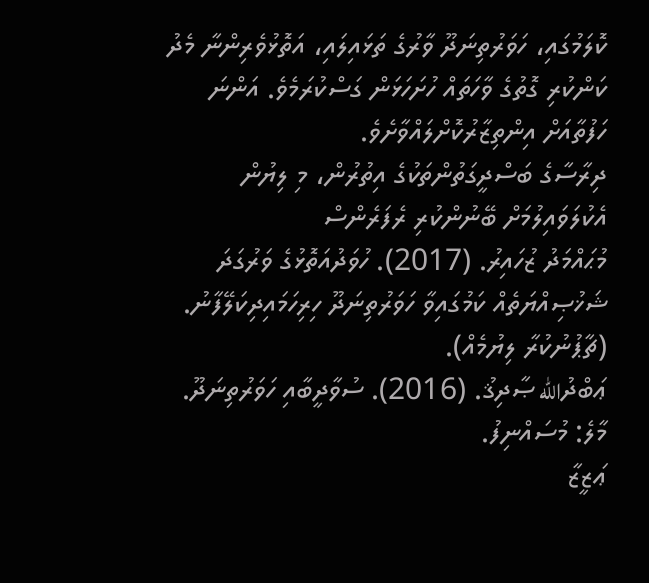ކޮލަމުގައި، ހަވަރުތިނަދޫ ވާރުގެ ތަޅައިލައި، އަތޮޅުވެރިންނާ މެދު ކަންކުރި ގޮތުގެ ވާހަތައް ހުށަހަޅަން ގަސްކުރަމެވެ. އަންނަ ހަފުތާއަށް އިންތިޒާރުކޮށްލައްވާށެވެ.
ދިރާސާގެ ބަސްދީގަތުންތަކުގެ އިތުރުން، މި ލިޔުން އެކުލަވައިލުމަށް ބޭނުންކުރި ރެފަރެންސް
މުޙައްމަދު ޒުހައިރު. (2017). ހުވަދުއަތޮޅުގެ ވަރުގަދަ ޝަޚުޞިއްޔަތެއް ކަމުގައިވާ ހަވަރުތިނަދޫ ހިރިހަމައިދިކަލޭފާނު. (ޗާޕުނުކުރާ ލިޔުމެއް).
ޢަބްދުالله ޞާދިޤު. (2016). ސުވާދީބާއި ހަވަރުތިނަދޫ. މާލެ: މުސައްނިފު.
ޢަޒީޒާ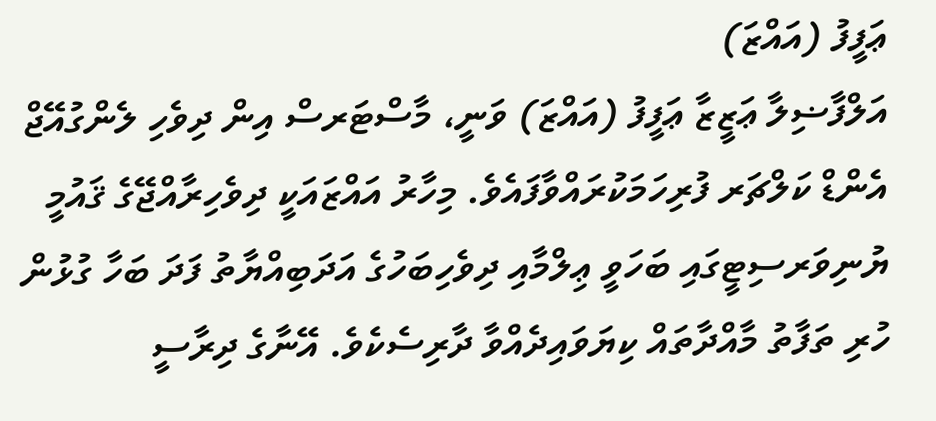ޢަފީފު (އައްޒަ)
އަލްފާޟިލާ ޢަޒީޒާ ޢަފީފު (އައްޒަ) ވަނީ، މާސްޓަރސް އިން ދިވެހި ލެންގުއޭޖް އެންޑް ކަލްޗަރ ފުރިހަމަކުރައްވާފައެވެ. މިހާރު އައްޒައަކީ ދިވެހިރާއްޖޭގެ ޤައުމީ ޔުނިވަރސިޓީގައި ބަހަވީ ޢިލްމާއި ދިވެހިބަހުގެ އަދަބިއްޔާތު ފަދަ ބަހާ ގުޅުން ހުރި ތަފާތު މާއްދާތައް ކިޔަވައިދެއްވާ ދާރިސެކެވެ. އޭނާގެ ދިރާސީ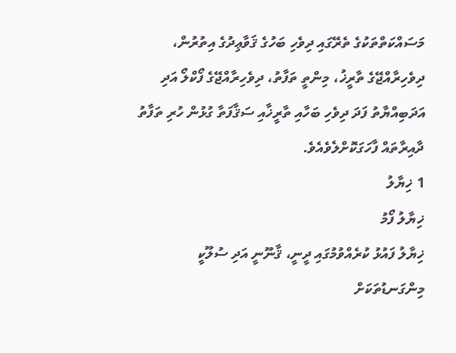މަސައްކަތްތަކުގެ ތެރޭގައި ދިވެހި ބަހުގެ ޤަވާޢިދުގެ އިތުރުން، ދިވެހިރާއްޖޭގެ ތާރީޚު، މިންތީ ތަފާތު، ދިވެހިރާއްޖޭގެ ފޯކްލޯ އަދި އަދަބިއްޔާތު ފަދަ ދިވެހި ބަހާއި ތާރީޚާއި ސަޤާފަތާ ގުޅުން ހުރި ތަފާތު ދާއިރާތައް ފާހަގަކޮށްލެވެއެވެ.
1 ޚިޔާލު
ޚިޔާލު ފޯމު
ޚިޔާލު ފައުޅު ކުރެއްވުމުގައި ދީނީ، ޤާނޫނީ އަދި ސުލޫކީ މިންގަނޑުތަކަށް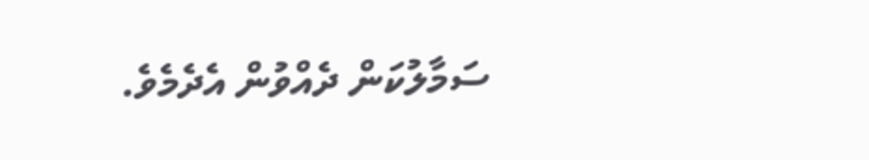ސަމާލުކަން ދެއްވުން އެދެމެވެ.